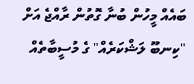ބައެއް މީހުން ބުނާ ގޮތުން ރާއްޖެ އަށް "ކިނބޫ ލަޝްކަރެއް" ގެ މުސީބާތެއް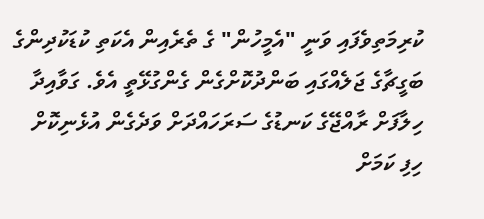ކުރިމަތިވެފައި ވަނީ "އެމީހުން" ގެ ތެރެއިން އެކަތި ކުޑަކުދިންގެ ބަގީޗާގެ ޖަލެއްގައި ބަންދުކޮށްގެން ގެންގުޅޭތީ އެވެ. ގަވާއިދާ ހިލާފަށް ރާއްޖޭގެ ކަނޑުގެ ސަރަހައްދަށް ވަދެގެން އުޅެނިކޮށް ހިފި ކަމަށް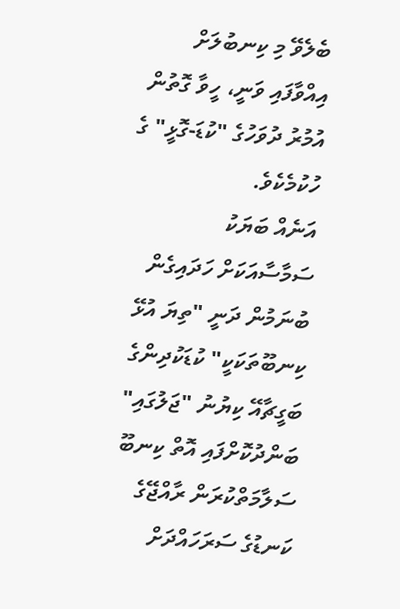ބެލެވޭ މި ކިނބުލަށް އިއްވާފައި ވަނީ، ހީވާ ގޮތުން އުމުރު ދުވަހުގެ "ކުޑަ-ގޮޅީ" ގެ ހުކުމެކެވެ.
އަނެއް ބަޔަކު ސަމާސާއަކަށް ހަދައިގެން ބުނަމުން ދަނީ "ތިޔަ އުޅޭ ކިނބޫތަކަކީ" ކުޑަކުދިންގެ ބަގީޗާއޭ ކިޔުނު "ޖަލުގައި" ބަންދުކޮށްފައި އޮތް ކިނބޫ ސަލާމަތްކުރަން ރާއްޖޭގެ ކަނޑުގެ ސަރަހައްދަށް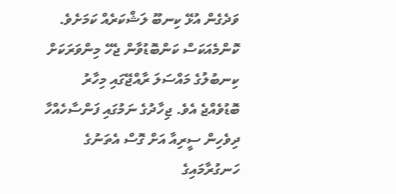ވަދެގެން އުޅޭ ކިނބޫ ލަޝްކަރެއް ކަމަށެވެ.
ކޮންމެއަކަސް ކަންބޮޑުވާން ޖެހޭ މިންވަރަކަށް ކިނބުލުގެ މައްސަލަ ރާއްޖޭގައި މިހާރު ބޮޑުވެއްޖެ އެވެ. ޖިހާދުގެ ނަމުގައި ފަންސާހެއްހާ ދިވެހިން ސީރިއާ އަށް ގޮސް އެތަނުގެ ހަނގުރާމައިގެ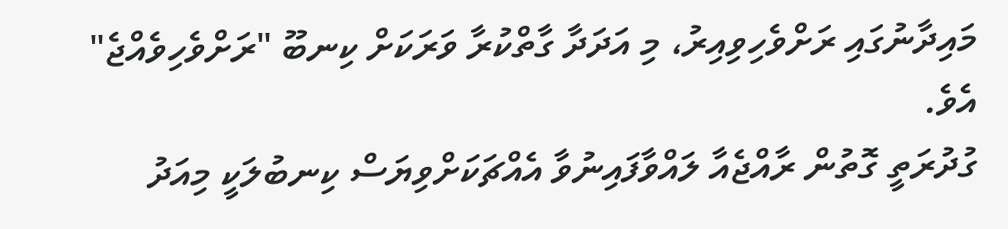މައިދާނުގައި ރަށްވެހިވިއިރު، މި އަދަދާ ގާތްކުރާ ވަރަކަށް ކިނބޫ "ރަށްވެހިވެއްޖެ" އެވެ.
ގުދުރަތީ ގޮތުން ރާއްޖެއާ ލައްވާފައިނުވާ އެއްޗަކަށްވިޔަސް ކިނބުލަކީ މިއަދު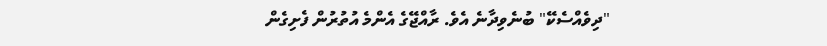"ދިވެއްސެކޭ" ބުނެވިދާނެ އެވެ. ރާއްޖޭގެ އެންމެ އުތުރުން ފެށިގެން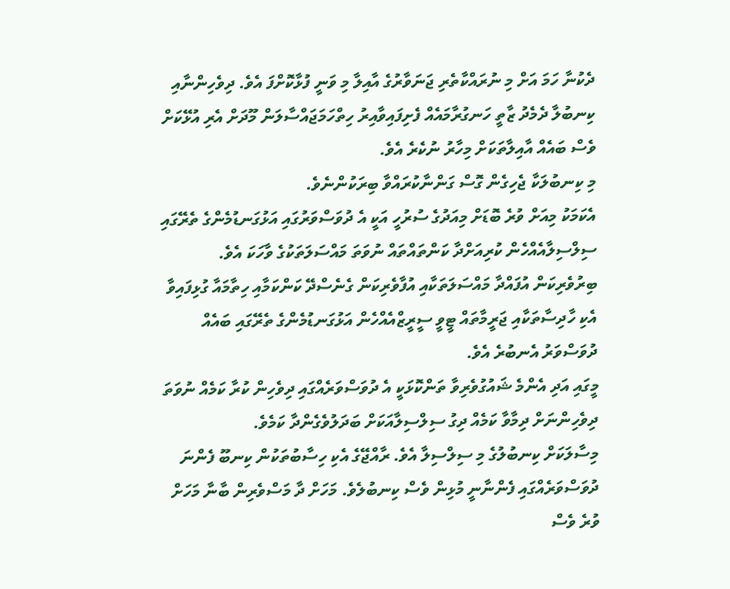ދެކުނާ ހަމަ އަށް މި ނުރައްކާތެރި ޖަނަވާރުގެ އާއިލާ މި ވަނީ ފުޅާކޮށްފަ އެވެ. ދިވެހިންނާއި ކިނބުލާ ދެމެދު ޒާތީ ހަނގުރާމައެއް ފެށިފައިވާއިރު ހިތްހަމަޖައްސާލަން މޫދަށް އެރި އުޅޭކަށް ވެސް ބައެއް އާއިލާތަކަށް މިހާރު ނުކެރެ އެވެ.
މި ކިނބުލަކާ ޖެހިގެން ގޮސް ގަންނާކުރައްވާ ބިރަކުންނެވެ.
އެކަމަކު މިއަށް ވުރެ ބޮޑަށް މިއަދުގެ ސުރުހީ އަކީ އެ ދުވަސްވަރުގައި އަޅުގަނޑުމެންގެ ތެރޭގައި ސިލްސިލާއެއްހެން ކުރިއަށްދާ ކަންތައްތައް ނުވަތަ މައްސަލަތަކުގެ ވާހަކަ އެވެ. ބިރުވެރިކަން އުފައްދާ މައްސަލަތަކާއި އުފާވެރިކަން ގެނެސްދޭ ކަންކަމާއި ހިތާމައާ ގުޅިފައިވާ އެކި ހާދިސާތަކާއި ޖަރީމާތައް ޓީވީ ސީރީޒްއެއްހެން އަޅުގަނޑުމެންގެ ތެރޭގައި ބައެއް ދުވަސްވަރު އެނބުރެ އެވެ.
މީގައި އަދި އެންމެ ޝައުގުވެރިވާ ތަންކޮޅަކީ އެ ދުވަސްވަރެއްގައި ދިވެހިން ކުރާ ކަމެއް ނުވަތަ ދިވެހިންނަށް ދިމާވާ ކަމެއް ދިގު ސިލްސިލާއަކަށް ބަދަލުވެގެންދާ ކަމެވެ.
މިސާލަކަށް ކިނބުލުގެ މި ސިލްސިލާ އެވެ. ރާއްޖޭގެ އެކި ހިސާބުތަކުން ކިނބޫ ފެންނަ ދުވަސްވަރެއްގައި ފެންނާނީ މުޅިން ވެސް ކިނބުލެވެ. މަހަށް ދާ މަސްވެރިން ބާނާ މަހަށް ވުރެ ވެސް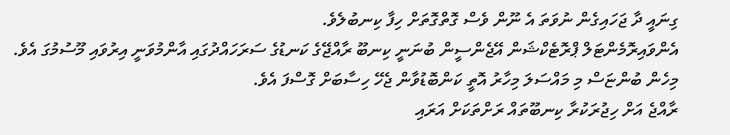ގިނައީ ދާ ޖަހައިގެން ނުވަތަ އެ ނޫން ވެސް ގޮތްގޮތަށް ހިފާ ކިނބުލެވެ.
އެންވައިރޮމެންޓަލް ޕްރޮޓެކްޝަން އޭޖެންސީން ބުނަނީ ކިނބޫ ރާއްޖޭގެ ކަނޑުގެ ސަރަހައްދުގައި އާންމުވަނީ އިރުވައި މޫސުމުގަ އެވެ. މިހެން ބުންޏަސް މި މައްސަލަ މިހާރު އޮތީ ކަންބޮޑުވާން ޖެހޭ ހިސާބަށް ގޮސްފަ އެވެ.
ރާއްޖެ އަށް ހިޖުރަކުރާ ކިނބޫތައް ރަށްތަކަށް އަރައި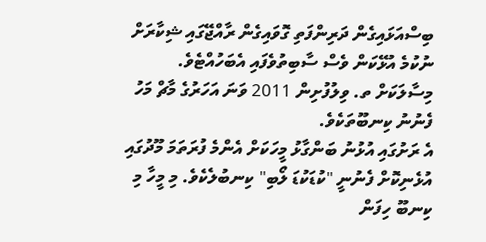ބިސްއަޅައިގެން ދަރިންފަތި ގޮވައިގެން ރާއްޖޭގައި ޝިކާރަށް ނުކުމެ އުޅޭކަން ވެސް ސާބިތުވެފައި އެބަހުއްޓެވެ. މިސާލަކަށް ތ. ވިލުފުށިން 2011 ވަނަ އަހަރުގެ މާޗް މަހު ފެނުނު ކިނބޫތަކެވެ.
އެ ރަށުގައި އުޅުނު ބަންގާޅު މީހަކަށް އެންމެ ފުރަތަމަ މޫދުގައި އުޅެނިކޮށް ފެނުނީ "ކުޑަކުޑަ ލޯބި" ކިނބުލެކެވެ. މި މީހާ މި ކިނބޫ ހިފަން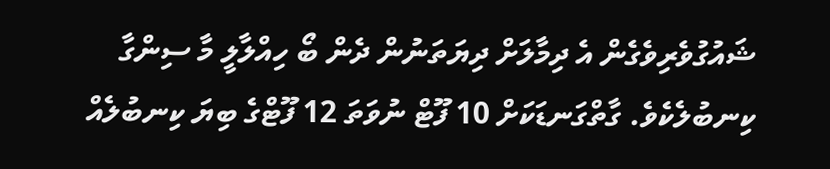ޝައުގުވެރިވެގެން އެ ދިމާލަށް ދިޔަތަނުން ދެން ބޯ ހިއްލާލީ މާ ސިންގާ ކިނބުލެކެވެ. ގާތްގަނޑަކަށް 10 ފޫޓް ނުވަތަ 12 ފޫޓްގެ ބިޔަ ކިނބުލެއް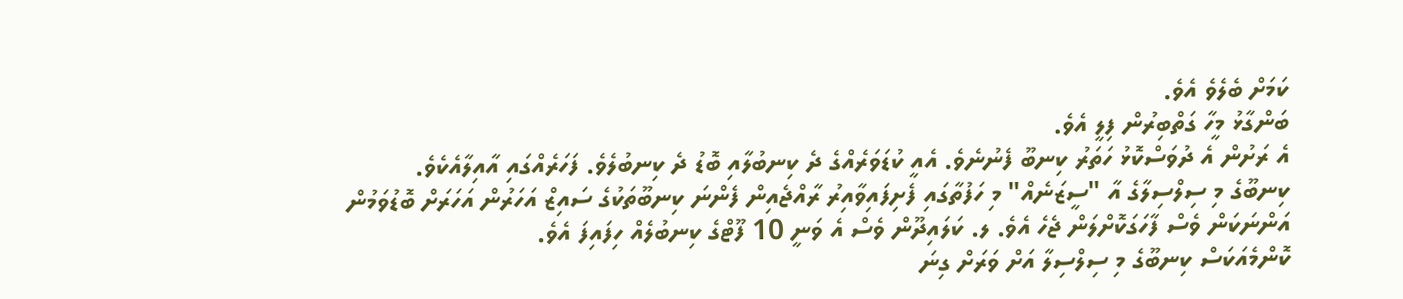ކަމަށް ބެލެވެ އެވެ.
ބަންގާޅު މީހާ ގަތްބިރުން ފިލީ އެވެ.
އެ ރަށުން އެ ދުވަސްކޮޅު ހަތަރު ކިނބޫ ފެނުނެވެ. އެއީ ކުޑަވަރެއްގެ ދެ ކިނބުލާއި ބޮޑު ދެ ކިނބުލެވެ. ފަހަރެއްގައި އާއިލާއެކެވެ.
ކިނބޫގެ މި ސިލްސިލާގެ އާ "ސީޒަނެއް" މި ހަފުތާގައި ފެށިފައިވާއިރު ރާއްޖެއިން ފެންނަ ކިނބޫތަކުގެ ސައިޒް އަހަރުން އަހަރަށް ބޮޑުވަމުން އަންނަކަން ވެސް ފާހަގަކޮށްލަން ޖެހެ އެވެ. ލ. ކަލައިދޫން ވެސް އެ ވަނީ 10 ފޫޓްގެ ކިނބުލެއް ހިފައިފަ އެވެ.
ކޮންމެއަކަސް ކިނބޫގެ މި ސިލްސިލާ އަށް ވަރަށް ގިނަ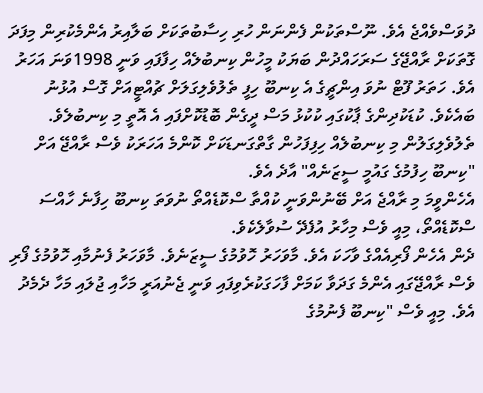ދުވަސްވެއްޖެ އެވެ. ނޫސްތަކުން ފެންނަން ހުރި ހިސާބުތަކަށް ބަލާއިރު އެންމެކުރިން މިފަދަ ގޮތަކަށް ރާއްޖޭގެ ސަރަހައްދުން ބަޔަކު މީހުން ކިނބުލެއް ހިފާފައި ވަނީ 1998ވަނަ އަހަރު އެވެ. ހަތަރު ފޫޓް ނުވަ އިންޗީގެ އެ ކިނބޫ ހިފީ ތެލުވެލިގަލަށް ޗުއްޓީއަށް ގޮސް އުޅުނު ބައެކެވެ. ކުޑަކުދިންގެ ޕާކުގައި ކުކުޅު މަސް ދީގެން ބޮޑުކޮށްފައި އެ އޮތީ މި ކިނބުލެވެ.
ތެލުވެލިގަލުން މި ކިނބުލެއް ހިފިފަހުން ގާތްގަނޑަކަށް ކޮންމެ އަހަރަކު ވެސް ރާއްޖޭ އަށް "ކިނބޫ ހިފުމުގެ ގައުމީ ސީޒަނެއް" އާދެ އެވެ.
އެހެންވީމަ މި ރާއްޖެ އަށް ބޭނުންވަނީ ކުއްތާ ސްކޮޑެއްތޯ ނުވަތަ ކިނބޫ ހިފާނެ ހާއްސަ ސްކޮޑެއްތޯ، މިއީ ވެސް މިހާރު އުފެދޭ ސުވާލެކެވެ.
ދެން އެހެން ފޯރިއެއްގެ ވާހަކަ އެވެ. މާވަހަރު ހޮވުމުގެ ސީޒަނެވެ. މާވަހަރު ފެނުމާއި ހޮވުމުގެ ފޯރި ވެސް ރާއްޖޭގައި އެންމެ ގަދަވާ ކަމަށް ފާހަގަކުރެވިފައި ވަނީ ޖެނުއަރީ މަހާއި ޖުލައި މަހާ ދެމެދު އެވެ. މިއީ ވެސް "ކިނބޫ ފެނުމުގެ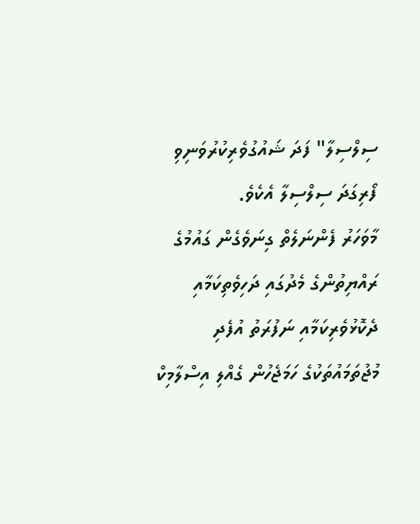ސިލްސިލާ" ފަދަ ޝައުގުވެރިކުރުވަނިވި ފޯރިގަދަ ސިލްސިލާ އެކެވެ.
މާވަހަރު ފެންނަލެތް ގިނަވެގެން ގައުމުގެ ރައްޔިތުންގެ މެދުގައި ދަހިވެތިކަމާއި ދެކޮޅުވެރިކަމާއި ނަފުރަތު އުފެދި މުޖުތަމައުތަކުގެ ހަމަޖެހުން ގެއްލި އިސްލާމިކް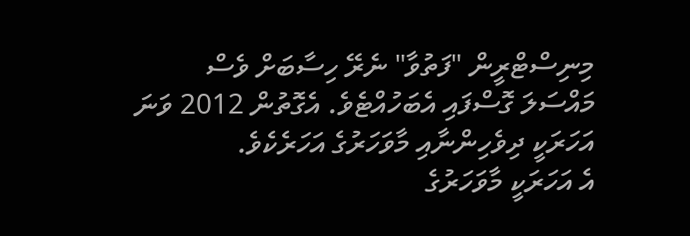މިނިސްޓްރީން "ފަތުވާ" ނެރޭ ހިސާބަށް ވެސް މައްސަލަ ގޮސްފައި އެބަހުއްޓެވެ. އެގޮތުން 2012 ވަނަ އަހަރަކީ ދިވެހިންނާއި މާވަހަރުގެ އަހަރެކެވެ.
އެ އަހަރަކީ މާވަހަރުގެ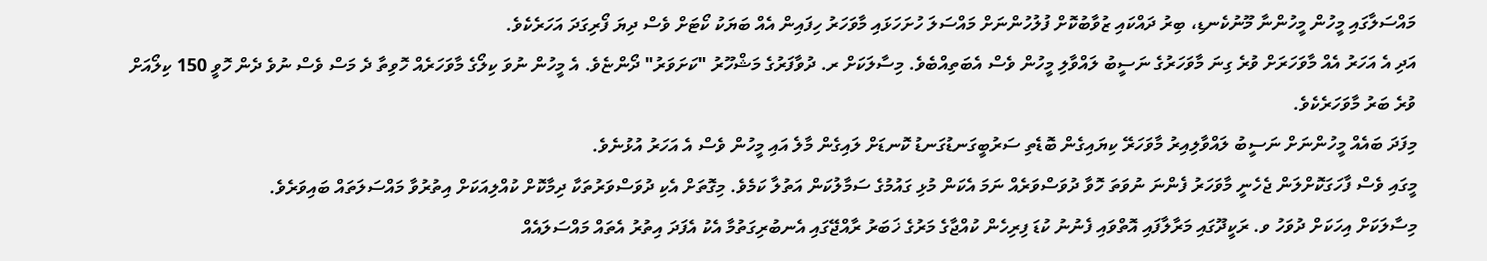މައްސަލާގައި މީހުން މީހުންނާ މޫނުކެނޑި، ބިރު ދައްކައި ޒުވާބުކޮށް ފުލުހުންނަށް މައްސަލަ ހުށަހަޅައި މާވަހަރު ހިފައިން އެއް ބަޔަކު ކޯޓަށް ވެސް ދިޔަ ފޯރިގަދަ އަހަރެކެވެ.
އަދި އެ އަހަރު އެއް މާވަހަރަށް ވުރެ ގިނަ މާވަހަރުގެ ނަސީބު ލައްވާލި މީހުން ވެސް އެބަތިއްބެވެ. މިސާލަކަށް ރ. ދުވާފަރުގެ މަޝްހޫރު "ކަށަވަރު" ދޯންޏެވެ. އެ މީހުން ނުވަ ކިލޯގެ މާވަހަރެއް ހޮވިތާ ދެ މަސް ވެސް ނުވެ ދެން ހޮވީ 150 ކިލޯއަށް ވުރެ ބަރު މާވަހަރެކެވެ.
މިފަދަ ބައެއް މީހުންނަށް ނަސީބު ލައްވާލިއިރު މާވަހަރޭ ކިޔައިގެން ބޮޑެތި ސަރުބީގަނޑުގަނޑު ކޮނޑަށް ލައިގެން މާލެ އައި މީހުން ވެސް އެ އަހަރު އުޅުނެވެ.
މީގައި ވެސް ފާހަގަކޮށްލަން ޖެހެނީ މާވަހަރު ފެންނަ ނުވަތަ ހޮވާ ދުވަސްވަރެއް ނަމަ އެކަން މުޅި ގައުމުގެ ސަމާލުކަން އަތުލާ ކަމެވެ. މިގޮތަށް އެކި ދުވަސްވަރުތަކާ ދިމާކޮށް ކުއްލިއަކަށް އިތުރުވާ މައްސަލަތައް ބައިވަރެވެ.
މިސާލަކަށް އިހަކަށް ދުވަހު ވ. ރަކީދޫގައި މަރާލާފައި އޮތްވައި ފެނުނު ކުޑަ ފިރިހެން ކުއްޖާގެ މަރުގެ ޚަބަރު ރާއްޖޭގައި އެނބުރިގަތުމާ އެކު އެފަދަ އިތުރު އެތައް މައްސަލައެއް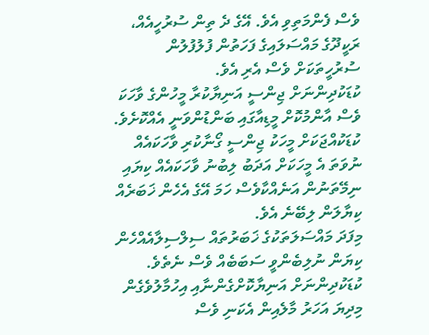ވެސް ފެންމަތިވި އެވެ. އޭގެ ދެ ތިން ސުރުހީއެއް، ރަކީދޫގެ މައްސަލައިގެ ފަހަތުން ފުލުފުލުން ސުރުހީތަކަށް ވެސް އެރި އެވެ.
ކުޑަކުދިންނަށް ޖިންސީ އަނިޔާކުރާ މީހުންގެ ވާހަކަ ވެސް އާންމުކޮށް މީޑިއާގައި ބަންޑުންވަނީ އެއްކޮށެވެ. ކުޑަކުއްޖަކަށް މީހަކު ޖިންސީ ގޯނާކުރި ވާހަކައެއް ނުވަތަ އެ މީހަކަށް އަދަބު ލިބުނު ވާހަކައެއް ކިޔައި ނިމޭތަނުން އަނެއްކާވެސް ހަމަ އޭގެ އެހެން ޚަބަރެއް ކިޔާލަން ލިބޭނެ އެވެ.
މިފަދަ މައްސަލަތަކުގެ ޚަބަރުތައް ސިލްސިލާއެއްހެން ކިޔަން ނުލިބެންވީ ސަބަބެއް ވެސް ނެތެވެ. ކުޑަކުދިންނަށް އަނިޔާކޮށްގެންނާއި އިހުމާލުވެގެން މިދިޔަ އަހަރު މާލެއިން އެކަނި ވެސް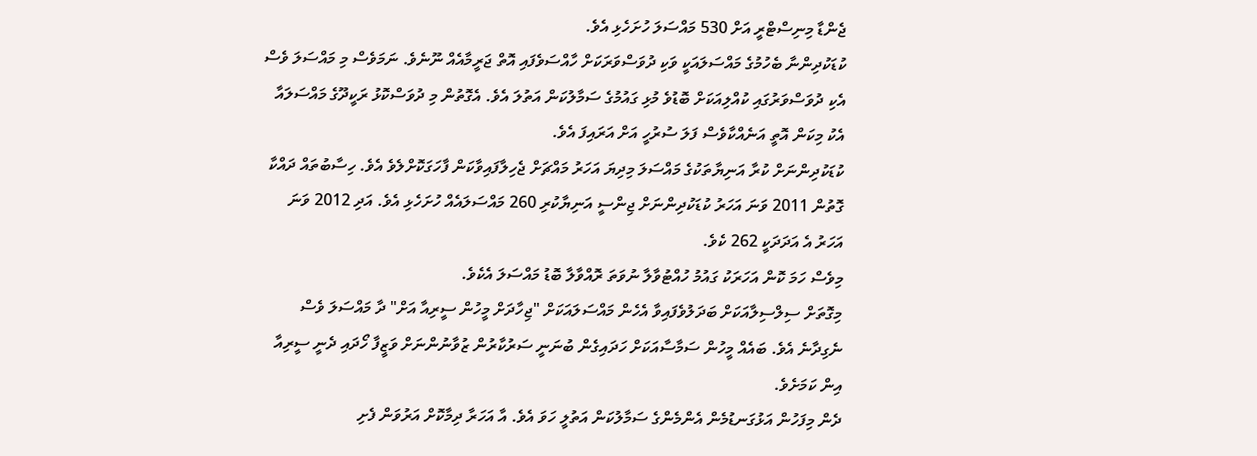ޖެންޑާ މިނިސްޓްރީ އަށް 530 މައްސަލަ ހުށަހެޅި އެވެ.
ކުޑަކުދިންނާ ބެހުމުގެ މައްސަލައަކީ ވަކި ދުވަސްވަރަކަށް ހާއްސަވެފައި އޮތް ޖަރީމާއެއް ނޫނެވެ. ނަމަވެސް މި މައްސަލަ ވެސް އެކި ދުވަސްވަރުގައި ކުއްލިއަކަށް ބޮޑުވެ މުޅި ގައުމުގެ ސަމާލުކަން އަތުލަ އެވެ. އެގޮތުން މި ދުވަސްކޮޅު ރަކީދޫގެ މައްސަލައާ އެކު މިކަން އޮތީ އަނެއްކާވެސް ފަލަ ސުރުހީ އަށް އަރައިފަ އެވެ.
ކުޑަކުދިންނަށް ކުރާ އަނިޔާތަކުގެ މައްސަލަ މިދިޔަ އަހަރު މައްޗަށް ޖެހިލާފައިވާކަން ފާހަގަކޮށްލެވެ އެވެ. ހިސާބުތައް ދައްކާ ގޮތުން 2011 ވަނަ އަހަރު ކުޑަކުދިންނަށް ޖިންސީ އަނިޔާކުރި 260 މައްސަލައެއް ހުށަހެޅި އެވެ. އަދި 2012 ވަނަ އަހަރު އެ އަދަދަކީ 262 ކެވެ.
މިވެސް ހަމަ ކޮން އަހަރަކު ގައުމު ހުއްޓުވާލާ ނުވަތަ ރޮއްވާލާ ބޮޑު މައްސަލަ އެކެވެ.
މިގޮތަށް ސިލްސިލާއަކަށް ބަދަލުވެފައިވާ އެހެން މައްސަލައަކަށް "ޖިހާދަށް މީހުން ސީރިއާ އަށް" ދާ މައްސަލަ ވެސް ނެގިދާނެ އެވެ. ބައެއް މީހުން ސަމާސާއަކަށް ހަދައިގެން ބުނަނީ ސަރުކާރުން ޒުވާނުންނަށް ވަޒީފާ ހޯދައި ދެނީ ސީރިއާ އިން ކަމަށެވެ.
ދެން މިފަހުން އަޅުގަނޑުމެން އެންމެންގެ ސަމާލުކަން އަތުލީ ހަވަ އެވެ. އާ އަހަރާ ދިމާކޮށް އަރުވަން ފެށި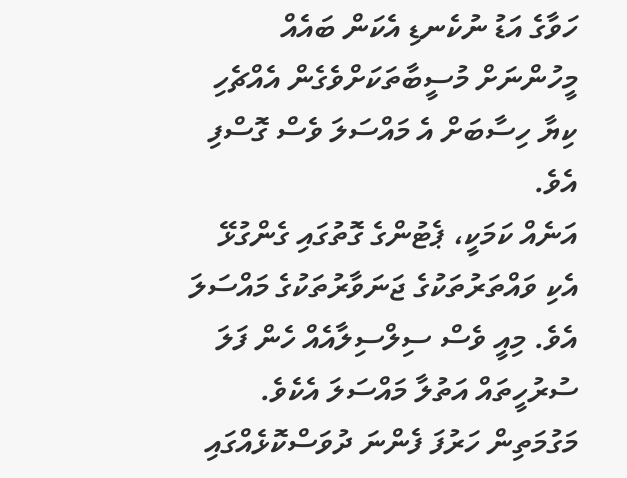ހަވާގެ އަޑު ނުކެނޑި އެކަން ބައެއް މީހުންނަށް މުސީބާތަކަށްވެގެން އެއްޗެހި ކިޔާ ހިސާބަށް އެ މައްސަލަ ވެސް ގޮސްފި އެވެ.
އަނެއް ކަމަކީ، ޕެޓުންގެ ގޮތުގައި ގެންގުޅޭ އެކި ވައްތަރުތަކުގެ ޖަނަވާރުތަކުގެ މައްސަލަ އެވެ. މިއީ ވެސް ސިލްސިލާއެއް ހެން ފަލަ ސުރުހީތައް އަތުލާ މައްސަލަ އެކެވެ. މަގުމަތިން ހަރުފަ ފެންނަ ދުވަސްކޮޅެއްގައި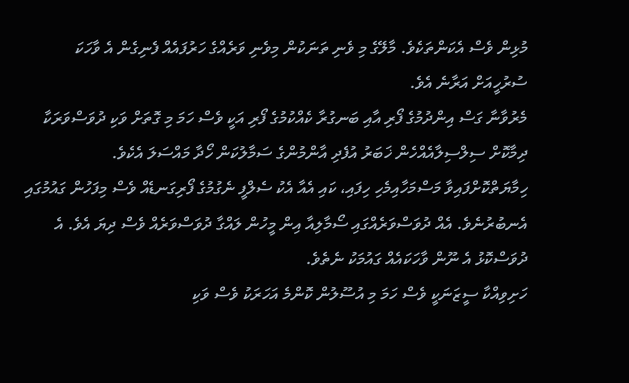މުޅިން ވެސް އެކަންތަކެވެ. މާލޭގެ މި ވެނި ތަނަކުން މިވެނި ވަރެއްގެ ހަރުފައެއް ފެނިގެން އެ ވާހަކަ ސުރުހީއަށް އަރާނެ އެވެ.
މެރުވާނާ ގަސް އިންދުމުގެ ފޯރި އާއި ބަނގުރާ ކެއްކުމުގެ ފޯރި އަކީ ވެސް ހަމަ މި ގޮތަށް ވަކި ދުވަސްވަރަކާ ދިމާކޮށް ސިލްސިލާއެއްހެން ޚަބަރު އުފެދި އާންމުންގެ ސަމާލުކަން ހޯދާ މައްސަލަ އެކެވެ.
ހިމާޔަތްކޮށްފައިވާ މަސްމަހާއިމެހި ހިފައި، ކައި އެއާ އެކު ސެލްފީ ނެގުމުގެ ފޯރިގަނޑެއް ވެސް މިފަހުން ގައުމުގައި އެނބުރުނެވެ. އެއް ދުވަސްވަރެއްގައި ސޯމާލިއާ އިން މީހުން ލައްގާ ދުވަސްވަރެއް ވެސް ދިޔަ އެވެ. އެ ދުވަސްކޮޅު އެ ނޫން ވާހަކައެއް ގައުމަކު ނެތެވެ.
ހަށިވިއްކާ ސީޒަނަކީ ވެސް ހަމަ މި އުސޫލުން ކޮންމެ އަހަރަކު ވެސް ވަކި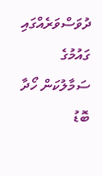ދުވަސްވަރެއްގައި ގައުމުގެ ސަމާލުކަން ހޯދާ ބޮޑު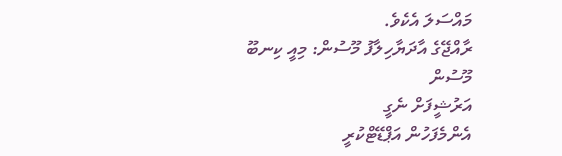މައްސަލަ އެކެވެ.
ރާއްޖޭގެ އާދަޔާހިލާފު މޫސުން: މިއީ ކިނބޫ މޫސުން
އަރުޝީފަށް ނެގީ
އެންމެފަހުން އަޕްޑޭޓްކުރީ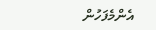އެންމެފަހުން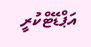އަޕްޑޭޓްކުރީ